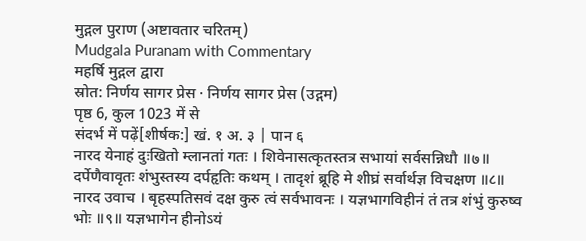मुद्गल पुराण (अष्टावतार चरितम्)
Mudgala Puranam with Commentary
महर्षि मुद्गल द्वारा
स्रोत: निर्णय सागर प्रेस · निर्णय सागर प्रेस (उद्गम)
पृष्ठ 6, कुल 1023 में से
संदर्भ में पढ़ें[शीर्षक:] खं. १ अ. ३ | पान ६
नारद येनाहं दुःखितो म्लानतां गतः । शिवेनासत्कृतस्तत्र सभायां सर्वसन्निधौ ॥७॥ दर्पेणैवावृतः शंभुस्तस्य दर्पहृतिः कथम् । तादृशं ब्रूहि मे शीघ्रं सर्वार्थज्ञ विचक्षण ॥८॥ नारद उवाच । बृहस्पतिसवं दक्ष कुरु त्वं सर्वभावनः । यज्ञभागविहीनं तं तत्र शंभुं कुरुष्व भोः ॥९॥ यज्ञभागेन हीनोऽयं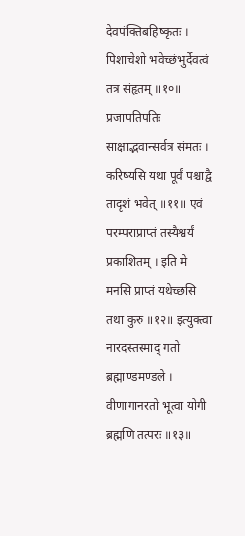देवपंक्तिबहिष्कृतः । पिशाचेशो भवेच्छंभुर्देवत्वं तत्र संहृतम् ॥१०॥ प्रजापतिपतिः साक्षाद्भवान्सर्वत्र संमतः । करिष्यसि यथा पूर्वं पश्चाद्वै तादृशं भवेत् ॥११॥ एवं परम्पराप्राप्तं तस्यैश्वर्यं प्रकाशितम् । इति मे मनसि प्राप्तं यथेच्छसि तथा कुरु ॥१२॥ इत्युक्त्वा नारदस्तस्माद् गतो ब्रह्माण्डमण्डले । वीणागानरतो भूत्वा योगी ब्रह्मणि तत्परः ॥१३॥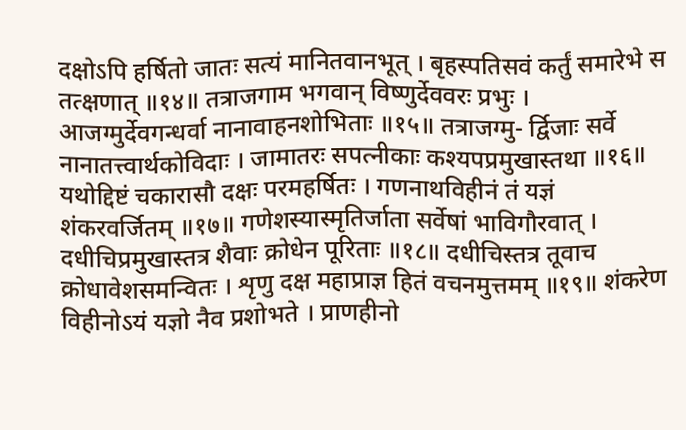दक्षोऽपि हर्षितो जातः सत्यं मानितवानभूत् । बृहस्पतिसवं कर्तुं समारेभे स तत्क्षणात् ॥१४॥ तत्राजगाम भगवान् विष्णुर्देववरः प्रभुः । आजग्मुर्देवगन्धर्वा नानावाहनशोभिताः ॥१५॥ तत्राजग्मु- र्द्विजाः सर्वे नानातत्त्वार्थकोविदाः । जामातरः सपत्नीकाः कश्यपप्रमुखास्तथा ॥१६॥ यथोद्दिष्टं चकारासौ दक्षः परमहर्षितः । गणनाथविहीनं तं यज्ञं शंकरवर्जितम् ॥१७॥ गणेशस्यास्मृतिर्जाता सर्वेषां भाविगौरवात् । दधीचिप्रमुखास्तत्र शैवाः क्रोधेन पूरिताः ॥१८॥ दधीचिस्तत्र तूवाच क्रोधावेशसमन्वितः । शृणु दक्ष महाप्राज्ञ हितं वचनमुत्तमम् ॥१९॥ शंकरेण विहीनोऽयं यज्ञो नैव प्रशोभते । प्राणहीनो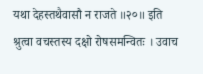यथा देहस्तथैवासौ न राजते ॥२०॥ इति श्रुत्वा वचस्तस्य दक्षो रोषसमन्वितः । उवाच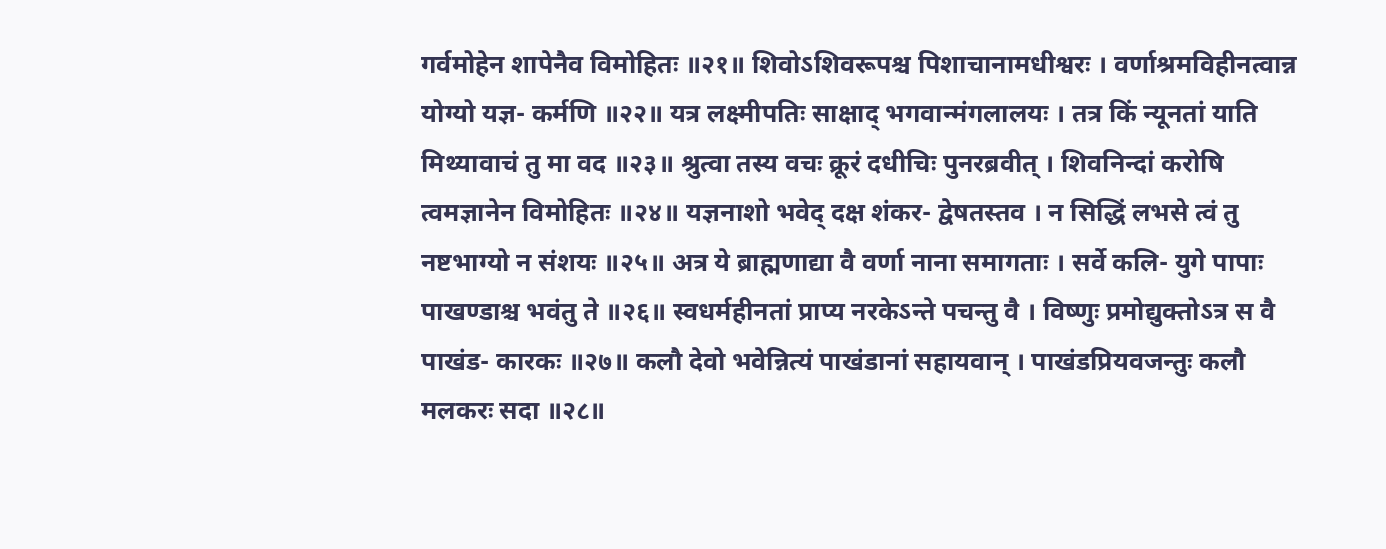गर्वमोहेन शापेनैव विमोहितः ॥२१॥ शिवोऽशिवरूपश्च पिशाचानामधीश्वरः । वर्णाश्रमविहीनत्वान्न योग्यो यज्ञ- कर्मणि ॥२२॥ यत्र लक्ष्मीपतिः साक्षाद् भगवान्मंगलालयः । तत्र किं न्यूनतां याति मिथ्यावाचं तु मा वद ॥२३॥ श्रुत्वा तस्य वचः क्रूरं दधीचिः पुनरब्रवीत् । शिवनिन्दां करोषि त्वमज्ञानेन विमोहितः ॥२४॥ यज्ञनाशो भवेद् दक्ष शंकर- द्वेषतस्तव । न सिद्धिं लभसे त्वं तु नष्टभाग्यो न संशयः ॥२५॥ अत्र ये ब्राह्मणाद्या वै वर्णा नाना समागताः । सर्वे कलि- युगे पापाः पाखण्डाश्च भवंतु ते ॥२६॥ स्वधर्महीनतां प्राप्य नरकेऽन्ते पचन्तु वै । विष्णुः प्रमोद्युक्तोऽत्र स वै पाखंड- कारकः ॥२७॥ कलौ देवो भवेन्नित्यं पाखंडानां सहायवान् । पाखंडप्रियवजन्तुः कलौ मलकरः सदा ॥२८॥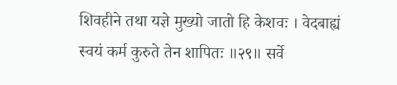शिवहीने तथा यज्ञे मुख्यो जातो हि केशवः । वेदबाह्यं स्वयं कर्म कुरुते तेन शापितः ॥२९॥ सर्वे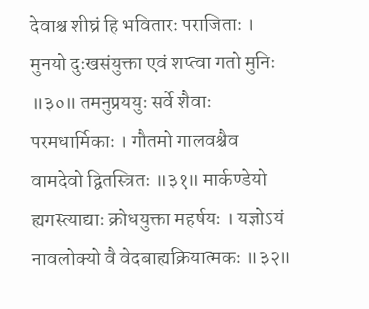देवाश्च शीघ्रं हि भवितारः पराजिताः । मुनयो दुःखसंयुक्ता एवं शप्त्वा गतो मुनिः ॥३०॥ तमनुप्रययुः सर्वे शैवाः परमधार्मिकाः । गौतमो गालवश्चैव वामदेवो द्वितस्त्रितः ॥३१॥ मार्कण्डेयो ह्यगस्त्याद्याः क्रोधयुक्ता महर्षयः । यज्ञोऽयं नावलोक्यो वै वेदबाह्यक्रियात्मकः ॥३२॥